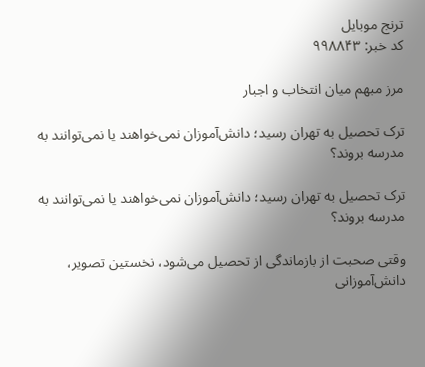ترنج موبایل
کد خبر: ۹۹۸۸۴۳

مرز مبهم میان انتخاب و اجبار

ترک تحصیل به تهران رسید؛ دانش‌آموزان نمی‌خواهند یا نمی‌توانند به مدرسه بروند؟

ترک تحصیل به تهران رسید؛ دانش‌آموزان نمی‌خواهند یا نمی‌توانند به مدرسه بروند؟

وقتی صحبت از بازماندگی از تحصیل می‌شود، نخستین تصویر، دانش‌آموزانی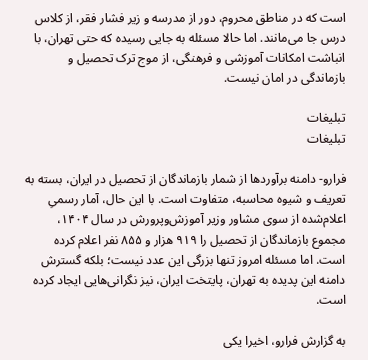است که در مناطق محروم، دور از مدرسه و زیر فشار فقر، از کلاس درس جا می‌مانند. اما حالا مسئله به جایی رسیده که حتی تهران، با انباشت امکانات آموزشی و فرهنگی، از موج ترک تحصیل و بازماندگی در امان نیست.

تبلیغات
تبلیغات

فرارو- دامنه برآوردها از شمار بازماندگان از تحصیل در ایران، بسته به تعریف و شیوه محاسبه، متفاوت است. با این حال، آمار رسمیِ اعلام‌شده از سوی مشاور وزیر آموزش‌وپرورش در سال ۱۴۰۴، مجموع بازماندگان از تحصیل را ۹۱۹ هزار و ۸۵۵ نفر اعلام کرده است. اما مسئله امروز تنها بزرگی این عدد نیست؛ بلکه گسترش دامنه این پدیده به تهران، پایتخت ایران، نیز نگرانی‌هایی ایجاد کرده است.

به گزارش فرارو، اخیرا یکی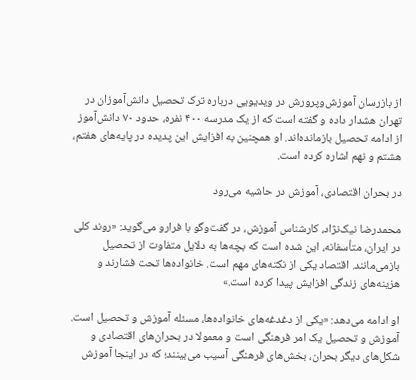از بازرسان آموزش‌وپرورش در ویدیویی درباره ترک تحصیل دانش‌آموزان در تهران هشدار داده و گفته است که از یک مدرسه ۴۰۰ نفره، حدود ۷۰ دانش‌آموز از ادامه تحصیل بازمانده‌اند. او همچنین به افزایش این پدیده در پایه‌های هفتم، هشتم و نهم اشاره کرده است.

در بحران اقتصادی، آموزش در حاشیه می‌رود

محمدرضا نیک‌نژاد، کارشناس آموزش، در گفت‌وگو با فرارو می‌گوید: «روند کلی در ایران، متأسفانه، این شده است که بچه‌ها به دلایل متفاوت از تحصیل بازمی‌مانند. اقتصاد یکی از نکته‌های مهم است. خانواده‌ها تحت فشارند و هزینه‌های زندگی افزایش پیدا کرده است.»

او ادامه می‌دهد: «یکی از دغدغه‌های خانواده‌ها، مسئله آموزش و تحصیل است. آموزش و تحصیل یک امر فرهنگی است و معمولا در بحران‌های اقتصادی و شکل‌های دیگر بحران، بخش‌های فرهنگی آسیب می‌بینند؛ که در اینجا آموزش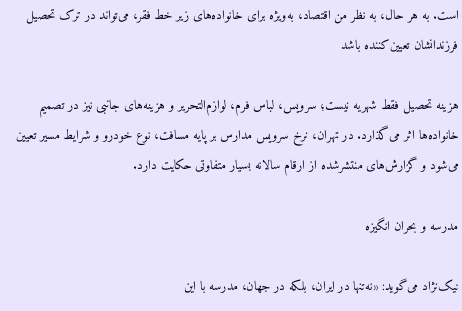است. به هر حال، به نظر من اقتصاد، به‌ویژه برای خانواده‌های زیر خط فقر، می‌تواند در ترک تحصیل فرزندانشان تعیین‌کننده باشد

هزینه تحصیل فقط شهریه نیست؛ سرویس، لباس فرم، لوازم‌التحریر و هزینه‌های جانبی نیز در تصمیم خانواده‌ها اثر می‌گذارد. در تهران، نرخ سرویس مدارس بر پایه مسافت، نوع خودرو و شرایط مسیر تعیین می‌شود و گزارش‌های منتشرشده از ارقام سالانه بسیار متفاوتی حکایت دارد.

مدرسه و بحران انگیزه

نیک‌نژاد می‌گوید: «نه‌تنها در ایران، بلکه در جهان، مدرسه با این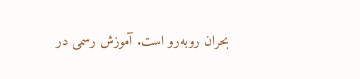بحران روبه‌رو است. آموزش رسمی در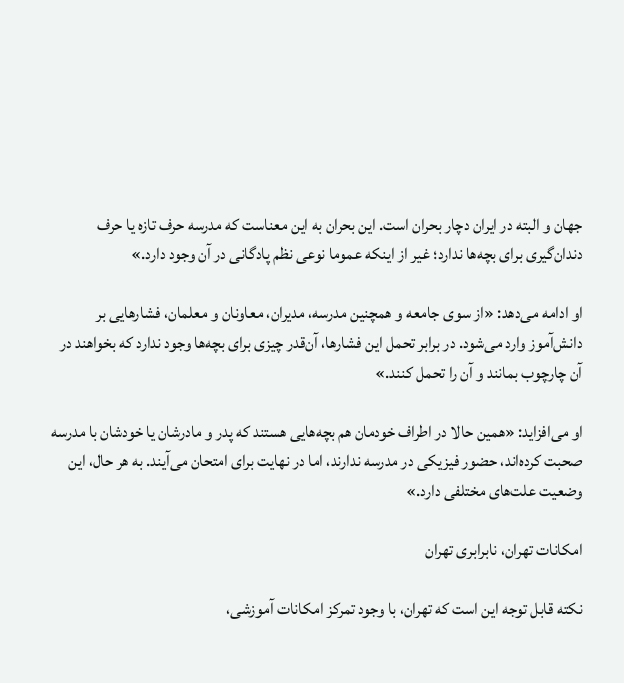جهان و البته در ایران دچار بحران است. این بحران به این معناست که مدرسه حرف تازه یا حرف دندان‌گیری برای بچه‌ها ندارد؛ غیر از اینکه عموما نوعی نظم پادگانی در آن وجود دارد.»

او ادامه می‌دهد: «از سوی جامعه و همچنین مدرسه، مدیران، معاونان و معلمان، فشارهایی بر دانش‌آموز وارد می‌شود. در برابر تحمل این فشارها، آن‌قدر چیزی برای بچه‌ها وجود ندارد که بخواهند در آن چارچوب بمانند و آن را تحمل کنند.»

او می‌افزاید: «همین حالا در اطراف خودمان هم بچه‌هایی هستند که پدر و مادرشان یا خودشان با مدرسه صحبت کرده‌اند، حضور فیزیکی در مدرسه ندارند، اما در نهایت برای امتحان می‌آیند. به هر حال، این وضعیت علت‌های مختلفی دارد.»

امکانات تهران، نابرابری تهران

نکته قابل توجه این است که تهران، با وجود تمرکز امکانات آموزشی،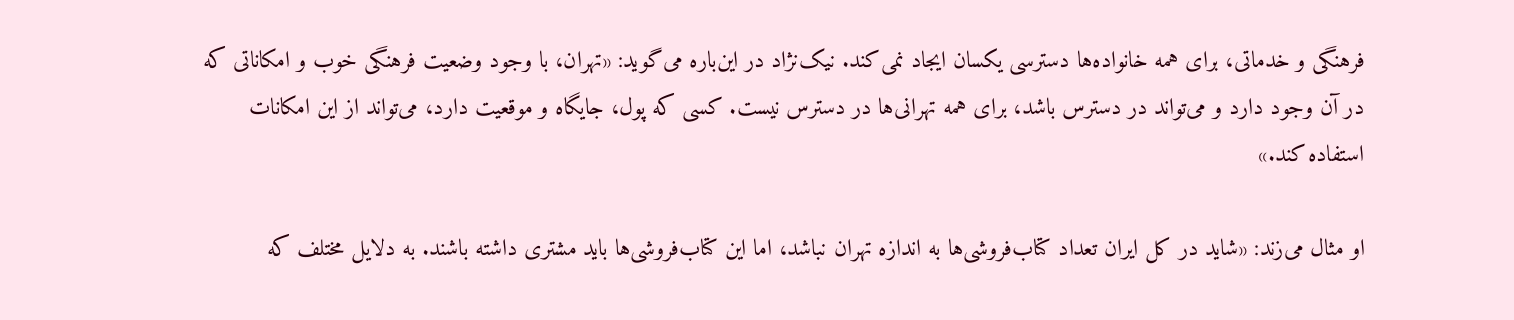فرهنگی و خدماتی، برای همه خانواده‌ها دسترسی یکسان ایجاد نمی‌کند. نیک‌نژاد در این‌باره می‌گوید: «تهران، با وجود وضعیت فرهنگی خوب و امکاناتی که در آن وجود دارد و می‌تواند در دسترس باشد، برای همه تهرانی‌ها در دسترس نیست. کسی که پول، جایگاه و موقعیت دارد، می‌تواند از این امکانات استفاده کند.»

او مثال می‌زند: «شاید در کل ایران تعداد کتاب‌فروشی‌ها به اندازه تهران نباشد، اما این کتاب‌فروشی‌ها باید مشتری داشته باشند. به دلایل مختلف که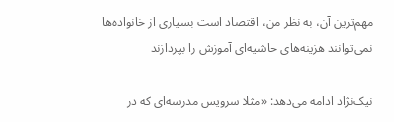مهم‌ترین آن، به نظر من، اقتصاد است بسیاری از خانواده‌ها نمی‌توانند هزینه‌های حاشیه‌ای آموزش را بپردازند

نیک‌نژاد ادامه می‌دهد: «مثلا سرویس مدرسه‌ای که در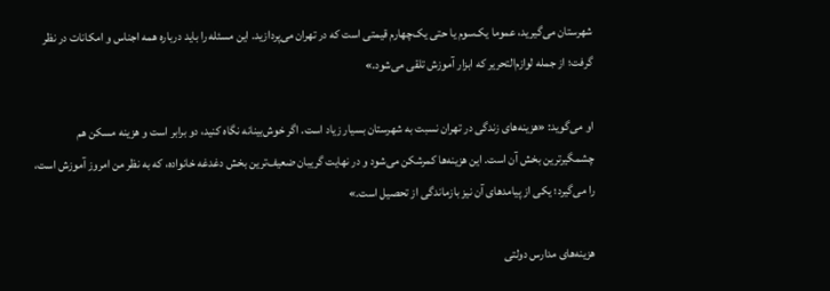شهرستان می‌گیرید، عموما یک‌سوم یا حتی یک‌چهارم قیمتی است که در تهران می‌پردازید. این مسئله را باید درباره همه اجناس و امکانات در نظر گرفت؛ از جمله لوازم‌التحریر که ابزار آموزش تلقی می‌شود.»

او می‌گوید: «هزینه‌های زندگی در تهران نسبت به شهرستان بسیار زیاد است. اگر خوش‌بینانه نگاه کنید، دو برابر است و هزینه مسکن هم چشمگیرترین بخش آن است. این هزینه‌ها کمرشکن می‌شود و در نهایت گریبان ضعیف‌ترین بخش دغدغه خانواده، که به نظر من امروز آموزش است، را می‌گیرد؛ یکی از پیامدهای آن نیز بازماندگی از تحصیل است.»

هزینه‌های مدارس دولتی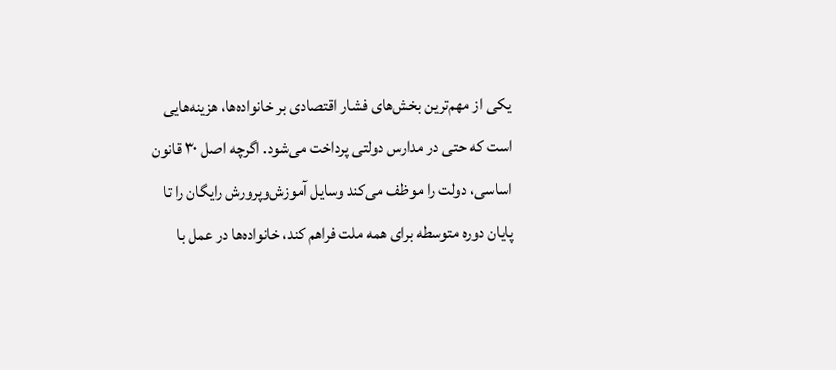یکی از مهم‌ترین بخش‌های فشار اقتصادی بر خانواده‌ها، هزینه‌هایی است که حتی در مدارس دولتی پرداخت می‌شود. اگرچه اصل ۳۰ قانون اساسی، دولت را موظف می‌کند وسایل آموزش‌وپرورش رایگان را تا پایان دوره متوسطه برای همه ملت فراهم کند، خانواده‌ها در عمل با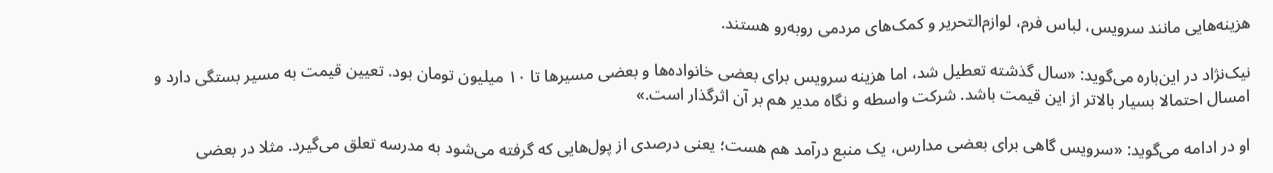هزینه‌هایی مانند سرویس، لباس فرم، لوازم‌التحریر و کمک‌های مردمی روبه‌رو هستند.

نیک‌نژاد در این‌باره می‌گوید: «سال گذشته تعطیل شد، اما هزینه سرویس برای بعضی خانواده‌ها و بعضی مسیرها تا ۱۰ میلیون تومان بود. تعیین قیمت به مسیر بستگی دارد و امسال احتمالا بسیار بالاتر از این قیمت باشد. شرکت واسطه و نگاه مدیر هم بر آن اثرگذار است.»

او در ادامه می‌گوید: «سرویس گاهی برای بعضی مدارس، یک منبع درآمد هم هست؛ یعنی درصدی از پول‌هایی که گرفته می‌شود به مدرسه تعلق می‌گیرد. مثلا در بعضی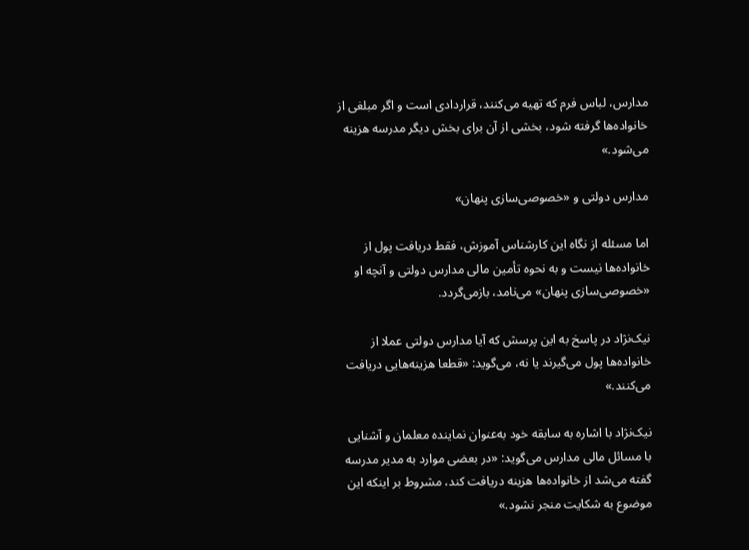مدارس، لباس فرم که تهیه می‌کنند، قراردادی است و اگر مبلغی از خانواده‌ها گرفته شود، بخشی از آن برای بخش دیگر مدرسه هزینه می‌شود.»

مدارس دولتی و «خصوصی‌سازی پنهان»

اما مسئله از نگاه این کارشناس آموزش، فقط دریافت پول از خانواده‌ها نیست و به نحوه تأمین مالی مدارس دولتی و آنچه او «خصوصی‌سازی پنهان» می‌نامد، بازمی‌گردد.

نیک‌نژاد در پاسخ به این پرسش که آیا مدارس دولتی عملا از خانواده‌ها پول می‌گیرند یا نه، می‌گوید: «قطعا هزینه‌هایی دریافت می‌کنند.»

نیک‌نژاد با اشاره به سابقه خود به‌عنوان نماینده معلمان و آشنایی با مسائل مالی مدارس می‌گوید: «در بعضی موارد به مدیر مدرسه گفته می‌شد از خانواده‌ها هزینه دریافت کند، مشروط بر اینکه این موضوع به شکایت منجر نشود.»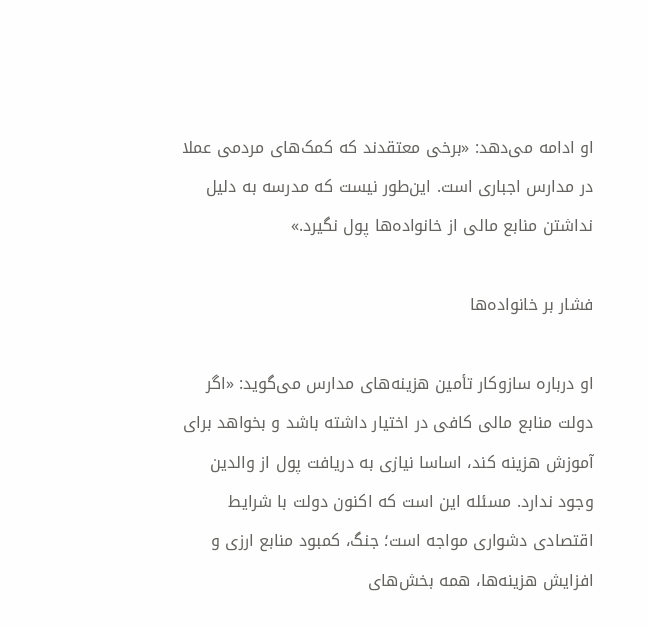او ادامه می‌دهد: «برخی معتقدند که کمک‌های مردمی عملا در مدارس اجباری است. این‌طور نیست که مدرسه به دلیل نداشتن منابع مالی از خانواده‌ها پول نگیرد.»

فشار بر خانواده‌ها

او درباره سازوکار تأمین هزینه‌های مدارس می‌گوید: «اگر دولت منابع مالی کافی در اختیار داشته باشد و بخواهد برای آموزش هزینه کند، اساسا نیازی به دریافت پول از والدین وجود ندارد. مسئله این است که اکنون دولت با شرایط اقتصادی دشواری مواجه است؛ جنگ، کمبود منابع ارزی و افزایش هزینه‌ها، همه بخش‌های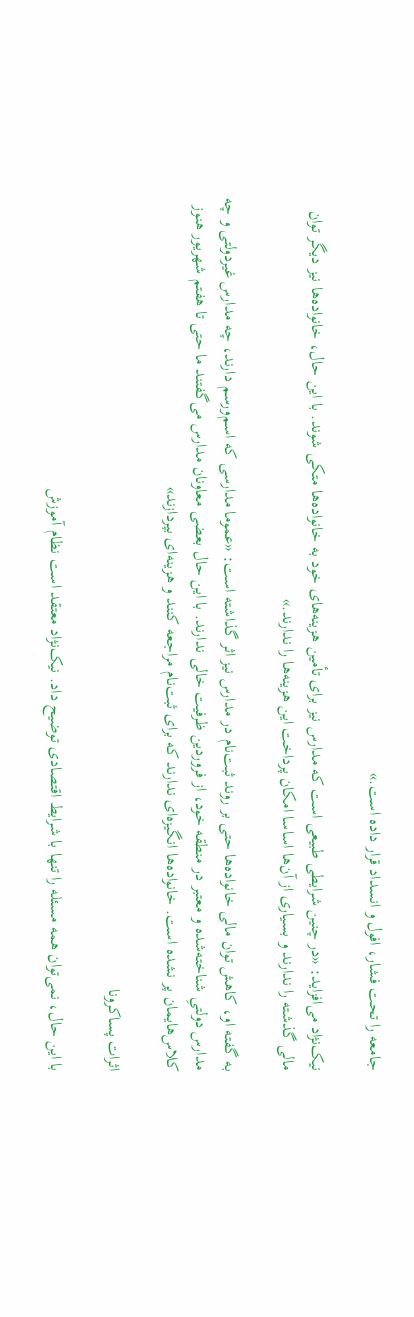جامعه را تحت فشار، افول و انسداد قرار داده است.»

نیک‌نژاد می‌افزاید: «در چنین شرایطی طبیعی است که مدارس نیز برای تأمین هزینه‌های خود به خانواده‌ها متکی شوند. با این حال، خانواده‌ها نیز دیگر توان مالی گذشته را ندارند و بسیاری از آن‌ها اساسا امکان پرداخت این هزینه‌ها را ندارند.»

به گفته او، کاهش توان مالی خانواده‌ها حتی بر روند ثبت‌نام در مدارس نیز اثر گذاشته است: «عموما مدارسی که اسم‌ورسم دارند، چه مدارس غیردولتی و چه مدارس دولتیِ شناخته‌شده و معتبر در منطقه خود، از فروردین ظرفیت خالی ندارند. با این حال بعضی معاونان مدارس می‌گفتند ما حتی تا هفتم شهریور هنوز کلاس‌هایمان پر نشده است. خانواده‌ها انگیزه‌ای ندارند که برای ثبت‌نام مراجعه کنند و هزینه‌ای بپردازند»

اثرات پساکرونا

با این حال، نمی‌توان همه مسئله را تنها با شرایط اقتصادی توضیح داد. نیک‌نژاد معتقد است نظام آموزش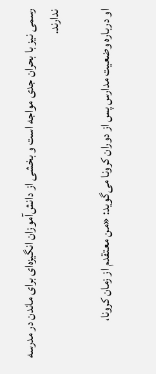رسمی نیز با بحران جدی مواجه است و بخشی از دانش‌آموزان انگیزه‌ای برای ماندن در مدرسه ندارند.

او درباره وضعیت مدارس پس از دوران کرونا می‌گوید: «من معتقدم از زمان کرونا،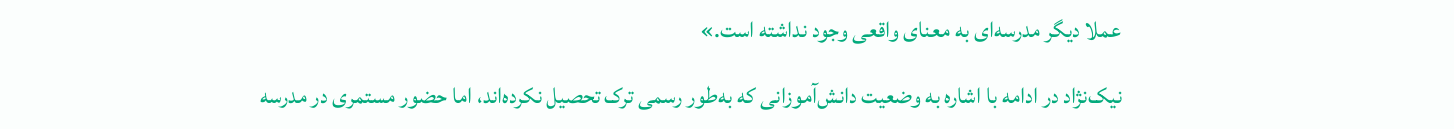عملا دیگر مدرسه‌ای به معنای واقعی وجود نداشته است.»

نیک‌نژاد در ادامه با اشاره به وضعیت دانش‌آموزانی که به‌طور رسمی ترک تحصیل نکرده‌اند، اما حضور مستمری در مدرسه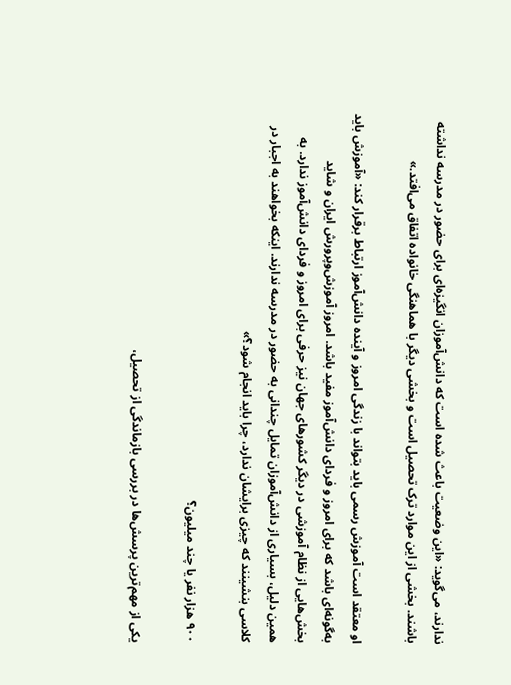ندارند، می‌گوید: «این وضعیت باعث شده است که دانش‌آموزان انگیزه‌ای برای حضور در مدرسه نداشته باشند. بخشی از این موارد ترک تحصیل است و بخشی دیگر با هماهنگی خانواده اتفاق می‌افتد.»

او معتقد است آموزش رسمی باید بتواند با زندگی امروز و آینده دانش‌آموز ارتباط برقرار کند: «آموزش باید به‌گونه‌ای باشد که برای امروز و فردای دانش‌آموز مفید باشد. امروز آموزش‌وپرورش ایران و شاید بخش‌هایی از نظام آموزشی در دیگر کشورهای جهان نیز حرفی برای امروز و فردای دانش‌آموز ندارد. به همین دلیل، بسیاری از دانش‌آموزان تمایل چندانی به حضور در مدرسه ندارند. اینکه بخواهند به اجبار در کلاسی بنشینند که چیزی برایشان ندارد، چرا باید انجام شود؟»

۹۰۰ هزار نفر یا چند میلیون؟

یکی از مهم‌ترین پرسش‌ها در بررسی بازماندگی از تحصیل،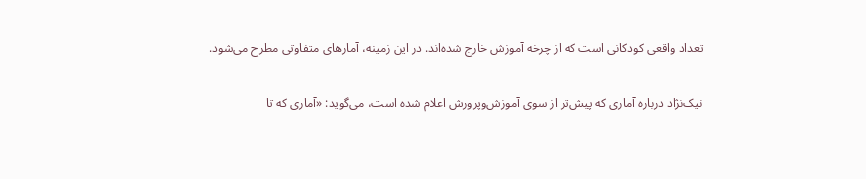تعداد واقعی کودکانی است که از چرخه آموزش خارج شده‌اند. در این زمینه، آمارهای متفاوتی مطرح می‌شود.

نیک‌نژاد درباره آماری که پیش‌تر از سوی آموزش‌وپرورش اعلام شده است، می‌گوید: «آماری که تا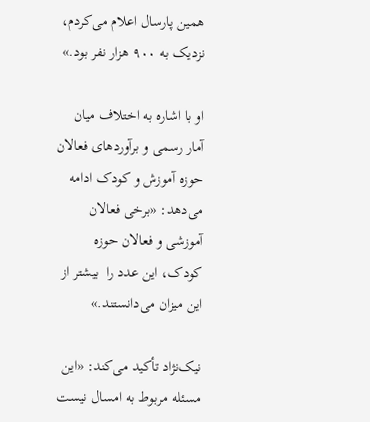همین پارسال اعلام می‌کردم، نزدیک به ۹۰۰ هزار نفر بود.»

او با اشاره به اختلاف میان آمار رسمی و برآوردهای فعالان حوزه آموزش و کودک ادامه می‌دهد: «برخی فعالان آموزشی و فعالان حوزه کودک، این عدد را  بیشتر از این میزان می‌دانستند.»

نیک‌نژاد تأکید می‌کند: «این مسئله مربوط به امسال نیست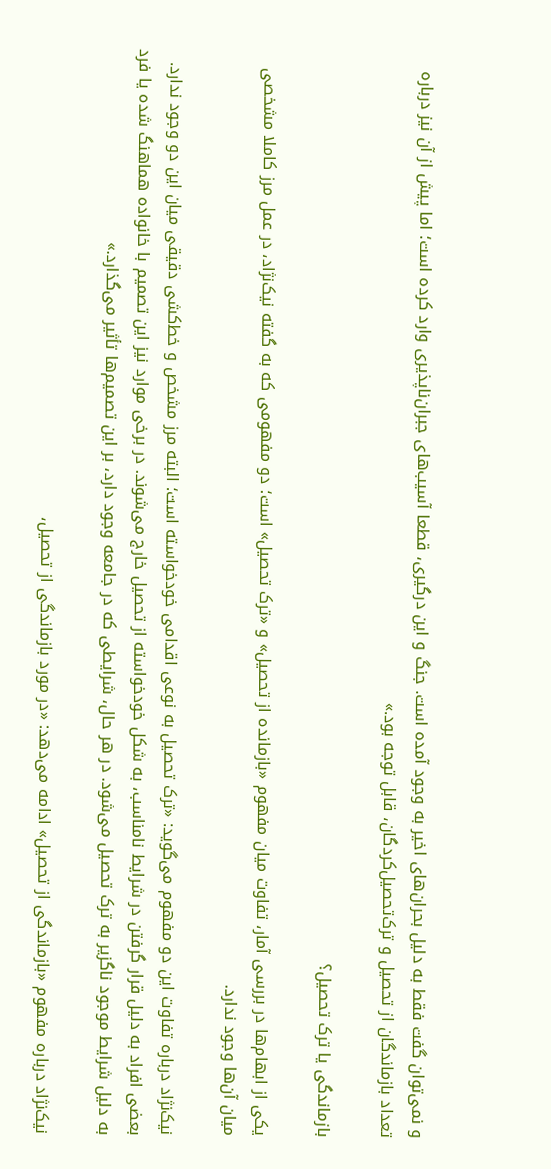و نمی‌توان گفت فقط به دلیل بحران‌های اخیر به وجود آمده است. جنگ و این درگیری، قطعا آسیب‌های جبران‌ناپذیری وارد کرده است؛ اما پیش از آن نیز درباره تعداد بازماندگان از تحصیل و ترک‌تحصیل‌کردگان، قابل توجه بود.»

بازماندگی یا ترک تحصیل؟

یکی از ابهام‌ها در بررسی آمار، تفاوت میان مفهوم «بازمانده از تحصیل» و «ترک تحصیل» است؛ دو مفهومی که به گفته نیک‌نژاد، در عمل مرز کاملا مشخصی میان آن‌ها وجود ندارد.

نیک‌نژاد درباره تفاوت این دو مفهوم می‌گوید: «ترک تحصیل به نوعی اقدامی خودخواسته است؛ البته مرز مشخص و خط‌کشی دقیقی میان این دو وجود ندارد. بعضی افراد به دلیل قرار گرفتن در شرایط نامناسب، به شکل خودخواسته از تحصیل خارج می‌شوند. در برخی موارد نیز این تصمیم با خانواده هماهنگ شده یا فرد به دلیل شرایط موجود ناگزیر به ترک تحصیل می‌شود. در هر حال، شرایطی که در جامعه وجود دارد، بر این تصمیم‌ها تأثیر می‌گذارد.»

نیک‌نژاد درباره مفهوم «بازماندگی از تحصیل» ادامه می‌دهد: «در مورد بازماندگی از تحصیل،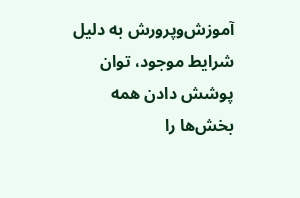آموزش‌وپرورش به دلیل شرایط موجود، توان پوشش دادن همه بخش‌ها را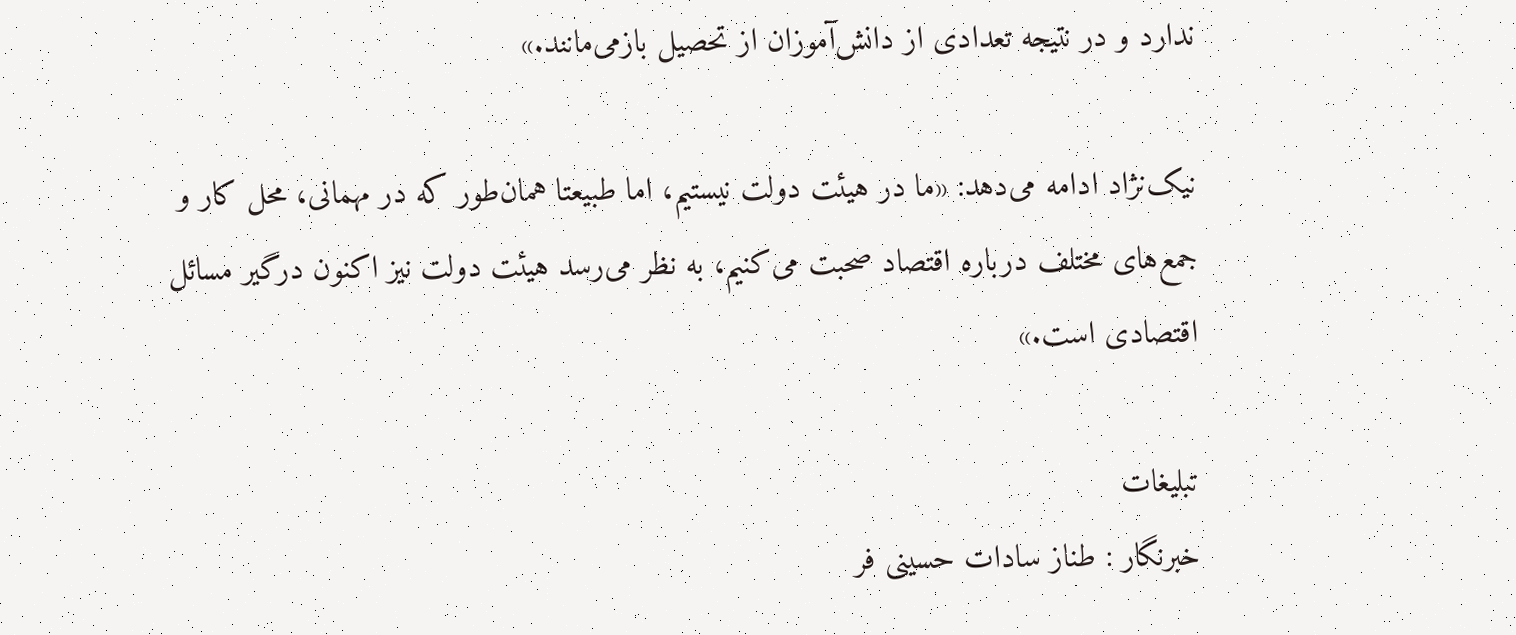ندارد و در نتیجه تعدادی از دانش‌آموزان از تحصیل بازمی‌مانند.»

نیک‌نژاد ادامه می‌دهد: «ما در هیئت دولت نیستیم، اما طبیعتا همان‌طور که در مهمانی، محل کار و جمع‌های مختلف درباره اقتصاد صحبت می‌کنیم، به نظر می‌رسد هیئت دولت نیز اکنون درگیر مسائل اقتصادی است.»

تبلیغات
خبرنگار : طناز سادات حسینی فر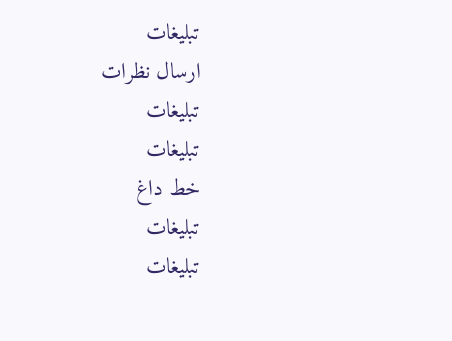تبلیغات
ارسال نظرات
تبلیغات
تبلیغات
خط داغ
تبلیغات
تبلیغات